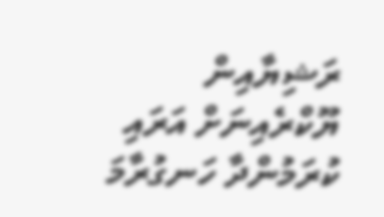ރަޝިޔާއިން ޔޫކްރެއިނަށް އަރައި ކުރަމުންދާ ހަނގުރާމަ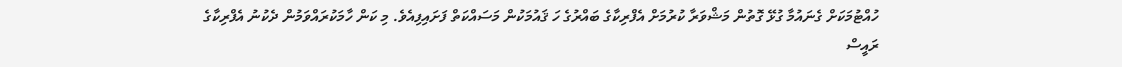ހުއްޓުމަކަށް ގެނައުމާ ގުޅޭ ގޮތުން މަޝްވަރާ ކުރުމަށް އެފްރިކާގެ ބައްރުގެ ހަ ޤައުމަކުން މަސައްކަތް ފަށައިފިއެވެ. މި ކަން ހާމަކުރައްވަމުން ދެކުނު އެފްރިކާގެ ރައީސް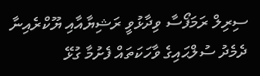ސިރިލް ރަމަފޯސާ ވިދާޅުވީ ރަޝިޔާއާއި ޔޫކްރެއިނާ ދެމެދު ސުލްޙައިގެ ވާހަކަތައް ފެށުމާ ގުޅޭ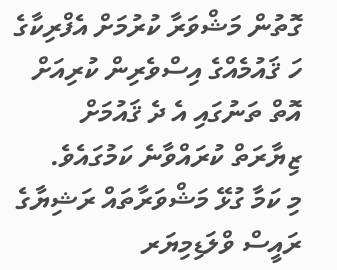ގޮތުން މަޝްވަރާ ކުރުމަށް އެފްރިކާގެ ހަ ޤައުމެއްގެ އިސްވެރިން ކުރިއަށް އޮތް ތަނުގައި އެ ދެ ޤައުމަށް ޒިޔާރަތް ކުރައްވާނެ ކަމުގައެވެ.
މި ކަމާ ގުޅޭ މަޝްވަރާތައް ރަޝިޔާގެ ރައީސް ވްލަޑިމިޔަރ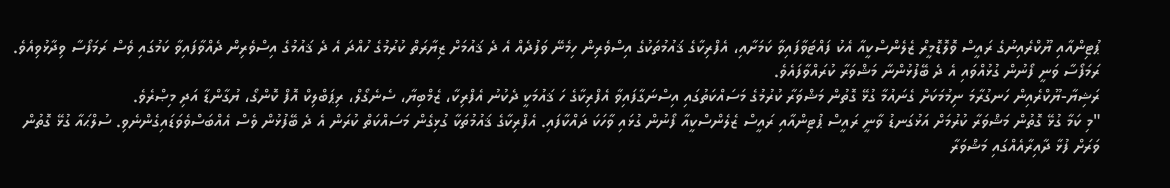ޕުޓިންއާއި ޔޫކްރެއިނުގެ ރައީސް ވޮލޮޑޮމީރް ޒެލެންސްކީއާ އެކު ފައްޓަވާފައިވާ ކަމަށާއި، އެފްރިކާގެ ޤައުމުތަކުގެ އިސްވެރިން ހިމެނޭ ވަފުދެއް އެ ދެ ޤައުމަށް ޒިޔާރަތް ކުރުމުގެ ހުއްދަ އެ ދެ ޤައުމުގެ އިސްވެރިން ދެއްވާފައިވާ ކަމުގައި ވެސް ރަމަފޯސާ ވިދާޅުވިއެވެ. ރަމަފޯސާ ވަނީ ފޯނުން ގުޅުއްވައި އެ ދެ ބޭފުޅުންނާ މަޝްވަރާ ކުރައްވާފައެވެ.
ރަޝިޔާ-ޔޫކްރެއިން ހަނގުރާމަ ނިމުމަކަށް ގެނައުމާ ގުޅޭ ގޮތުން މަޝްވަރާ ކުރުމުގެ މަސައްކަތުގައި އިސްނަގާފައިވާ އެފްރިކާގެ ހަ ޤައުމަކީ ދެކުނު އެފްރިކާ، ޒެމްބިޔާ، ސެނެގޯލް، ރިޕަބްލިކް އޮފް ކޮންގޯ، ޔުގާންޑާ އަދި މިޞްރެވެ.
"މި ކަމާ ގުޅޭ ގޮތުން މަޝްވަރާ ކުރުމަށް އަޅުގަނޑު ވާނީ ރައީސް ޕުޓިންއާއި ރައީސް ޒެލެންސްކީއާ ފޯނުން ގުޅައި ވާހަކަ ދައްކާފައި. އެފްރިކާގެ ޤައުމުތަކާ ގުޅިގެން މަސައްކަތް ކުރަން އެ ދެ ބޭފުޅުން ވެސް އެއްބަސްވެވަޑައިގެންނެވި. ސުލްޙައާ ގުޅޭ ގޮތުން ވަރަށް ފުޅާ ދާއިރާއެއްގައި މަޝްވަރާ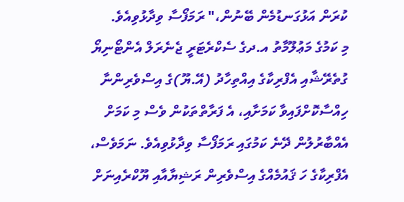ކުރަން އަޅުގަނޑުމެން ބޭނުން،" ރަމަފޯސާ ވިދާޅުވިއެވެ.
މި ކަމުގެ މަޢުލޫމާތު އ.ދގެ ސެކްރެޓަރީ ޖެނެރަލް އެންޓޯނިޔޯ ގުތެރޭޝާއި އެފްރިކާގެ އިއްތިހާދު (އޭ.ޔޫ)ގެ އިސްވެރިންނާ ހިއްސާކޮށްފައިވާ ކަމަށާއި، އެ ފަރާތްތަކުން ވެސް މި ކަމަށް އެއްބާރުލުން ދޭނެ ކަމުގައި ރަމަފޯސާ ވިދާޅުވިއެވެ. ނަމަވެސް، އެފްރިކާގެ ހަ ޤައުމެއްގެ އިސްވެރިން ރަޝިޔާއާއި ޔޫކްރެއިނަށް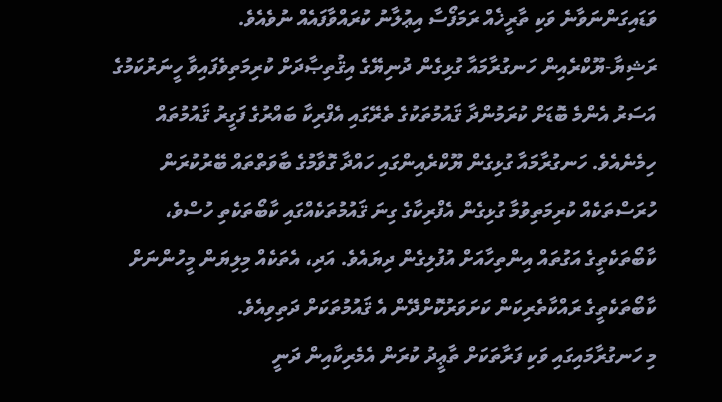ވަޑައިގަންނަވާނެ ވަކި ތާރީޚެއް ރަމަފޯސާ އިޢުލާނު ކުރައްވާފައެއް ނުވެއެވެ.
ރަޝިޔާ-ޔޫކްރެއިން ހަނގުރާމައާ ގުޅިގެން ދުނިޔޭގެ އިޤުތިޞާދަށް ކުރިމަތިވެފައިވާ ހީނަރުކަމުގެ އަސަރު އެންމެ ބޮޑަށް ކުރަމުންދާ ޤައުމުތަކުގެ ތެރޭގައި އެފްރިކާ ބައްރުގެ ފަގީރު ޤައުމުތައް ހިމެނެއެވެ. ހަނގުރާމައާ ގުޅިގެން ޔޫކްރެއިންގައި ހައްދާ ގޮވާމުގެ ބާވަތްތައް ބޭރުކުރަން ހުރަސްތަކެއް ކުރިމަތިވުމާ ގުޅިގެން އެފްރިކާގެ ގިނަ ޤައުމުތަކެއްގައި ކާބޯތަކެތި ހުސްވެ، ކާބޯތަކެތީގެ އަގުތައް އިންތިހާއަށް އުފުލިގެން ދިޔައެވެ. އަދި، އެތަކެއް މިލިޔަން މީހުންނަށް ކާބޯތަކެތީގެ ރައްކާތެރިކަން ކަށަވަރުކޮށްދޭން އެ ޤައުމުތަކަށް ދަތިވިއެވެ.
މި ހަނގުރާމައިގައި ވަކި ފަރާތަކަށް ތާޢީދު ކުރަން އެމެރިކާއިން ދަނީ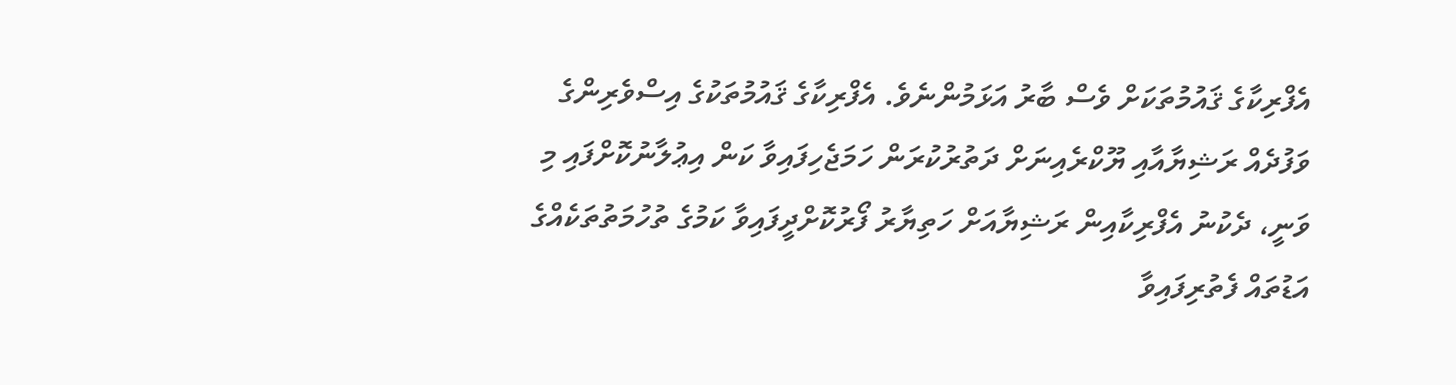އެފްރިކާގެ ޤައުމުތަކަށް ވެސް ބާރު އަޅަމުންނެވެ. އެފްރިކާގެ ޤައުމުތަކުގެ އިސްވެރިންގެ ވަފުދެއް ރަޝިޔާއާއި ޔޫކްރެއިނަށް ދަތުރުކުރަން ހަމަޖެހިފައިވާ ކަން އިޢުލާނުކޮށްފައި މި ވަނީ، ދެކުނު އެފްރިކާއިން ރަޝިޔާއަށް ހަތިޔާރު ފޯރުކޮށްދީފައިވާ ކަމުގެ ތުހުމަތުތަކެއްގެ އަޑުތައް ފެތުރިފައިވާ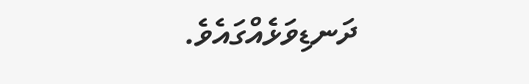ދަނޑިވަޅެއްގައެވެ.